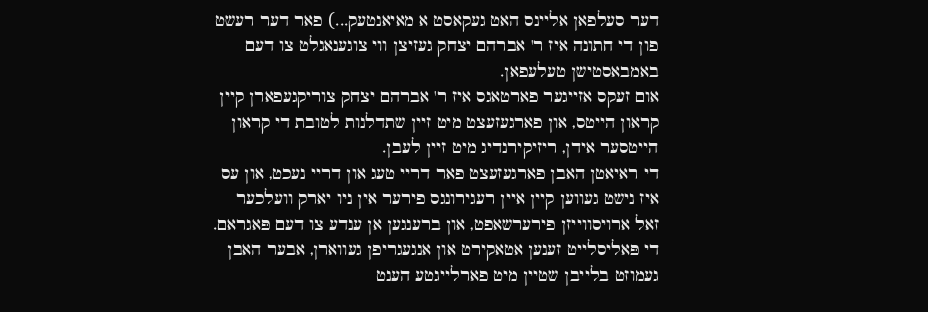דער סעלפאן אליינס האט געקאסט א מאיאנטעק...) פאר דער רעשט פון די חתונה איז ר' אברהם יצחק געזיצן ווי צוגענאגלט צו דעם באמבאסטישן טעלעפאן.
אום זעקס אזייגער פארטאגס איז ר' אברהם יצחק צוריקגעפארן קיין קראון הייטס, און פארגעזעצט מיט זיין שתדלנות לטובת די קראון הייטסער אידן, ריזיקירנדיג מיט זיין לעבן.
די ראיאטן האבן פארגעזעצט פאר דריי טעג און דריי נעכט, און עס איז נישט געווען קיין איין רעגירונגס פירער אין ניו יארק וועלכער זאל ארויסווייזן פירערשאפט, און ברענגען אן ענדע צו דעם פּאגראם. די פּאליסלייט זענען אטאקירט און אנגעגריפן געווארן, אבער האבן געמוזט בלייבן שטיין מיט פארלייגטע הענט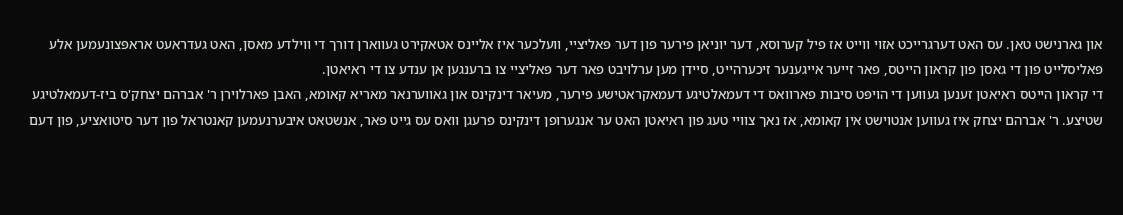און גארנישט טאן. עס האט דערגרייכט אזוי ווייט אז פיל קערוסא, דער יוניאן פירער פון דער פּאליציי, וועלכער איז אליינס אטאקירט געווארן דורך די ווילדע מאסן, האט געדראעט אראפּצונעמען אלע פּאליסלייט פון די גאסן פון קראון הייטס, פאר זייער אייגענער זיכערהייט, סיידן מען ערלויבט פאר דער פּאליציי צו ברענגען אן ענדע צו די ראיאטן.
די קראון הייטס ראיאטן זענען געווען די הויפּט סיבות פארוואס די דעמאלטיגע דעמאקראטישע פירער, מעיאר דינקינס און גאווערנאר מאריא קאומא, האבן פארלוירן ר' אברהם יצחק'ס ביז-דעמאלטיגע שטיצע. ר' אברהם יצחק איז געווען אנטוישט אין קאומא, אז נאך צוויי טעג פון ראיאטן האט ער אנגערופן דינקינס פרעגן וואס עס גייט פאר, אנשטאט איבערנעמען קאנטראל פון דער סיטואציע, פון דעם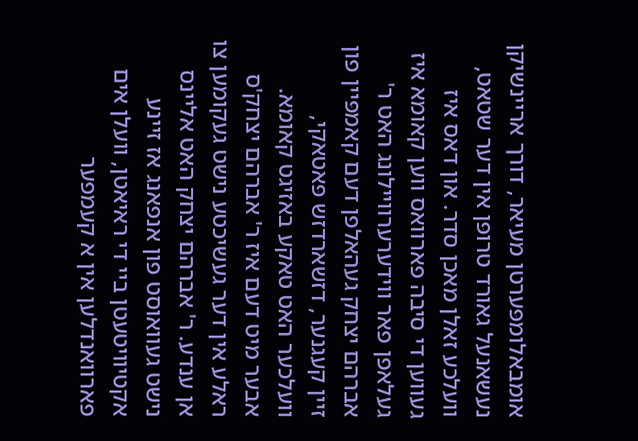אומבאלומפּערטן מעיאר, דורך אריינשיקן נעשאנעל גאורד טרופּן אין דער שטאט, וועלכע זאלן מאכן סדר. און דאס איז געווען די סיבה פארוואס ווען קאומא איז געלאפן פאר ווידערערוויילונג האט ר' אברהם יצחק געהאלפן דעם קאמפּיין פון זיין קעגנער, דזשארדזש פּאטאקי, וועלכער האט טאקע באזיגט קאומא.
אבער מיט דעם איז ר' אברהם יצחק'ס ראלע אין דער געשיכטע נישט געקומען צו אן ענדע. ר' אברהם יצחק האט אליינס נישט געוואוסט פון אנפאנג אז זיינע אקטיוויטעטן ביי די ראיאטן, וועלן אים פארוואנדלען אין א קעמפער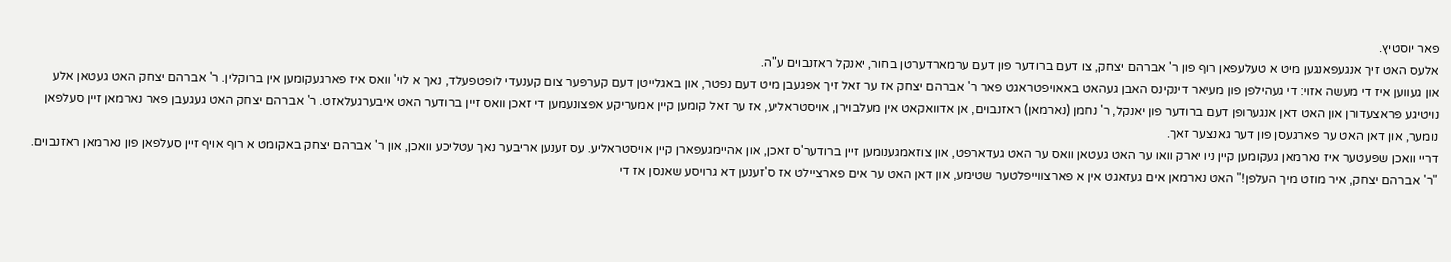פאר יוסטיץ.
אלעס האט זיך אנגעפאנגען מיט א טעלעפאן רוף פון ר' אברהם יצחק, צו דעם ברודער פון דעם ערמארדערטן בחור, יאנקל ראזנבוים ע"ה.
און געווען איז די מעשה אזוי: די געהילפן פון מעיאר דינקינס האבן געהאט באאויפטראגט פאר ר' אברהם יצחק אז ער זאל זיך אפּגעבן מיט דעם נפטר, און באגלייטן דעם קערפּער צום קענעדי לופטפעלד, נאך א לוי' וואס איז פארגעקומען אין ברוקלין. ר' אברהם יצחק האט געטאן אלע נויטיגע פּראצעדורן און האט דאן אנגערופן דעם ברודער פון יאנקל, ר' נחמן (נארמאן) ראזנבוים, אן אדוואקאט אין מעלבוירן, אויסטראליע, אז ער זאל קומען קיין אמעריקע אפּצונעמען די זאכן וואס זיין ברודער האט איבערגעלאזט. ר' אברהם יצחק האט געגעבן פאר נארמאן זיין סעלפאן נומער, און דאן האט ער פארגעסן פון דער גאנצער זאך.
דריי וואכן שפּעטער איז נארמאן געקומען קיין ניו יארק וואו ער האט געטאן וואס ער האט געדארפט, און צוזאמגענומען זיין ברודער'ס זאכן, און אהיימגעפארן קיין אויסטראליע. עס זענען אריבער נאך עטליכע וואכן, און ר' אברהם יצחק באקומט א רוף אויף זיין סעלפאן פון נארמאן ראזנבוים.
"ר' אברהם יצחק, איר מוזט מיך העלפן!" האט נארמאן אים געזאגט אין א פארצווייפלטער שטימע, און דאן האט ער אים פארציילט אז ס'זענען דא גרויסע שאנסן אז די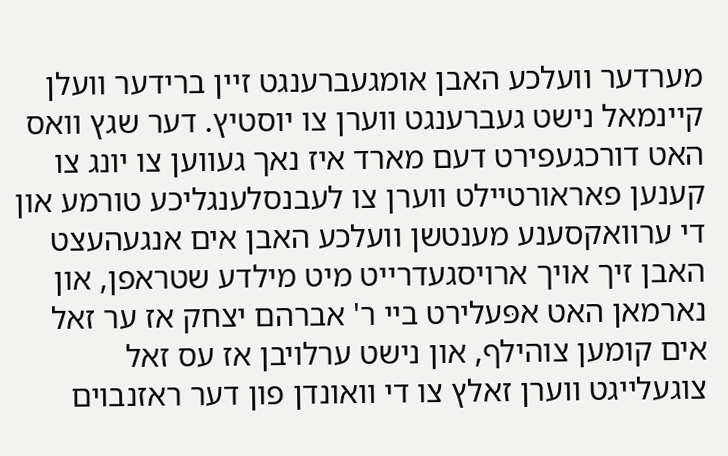מערדער וועלכע האבן אומגעברענגט זיין ברידער וועלן קיינמאל נישט געברענגט ווערן צו יוסטיץ. דער שגץ וואס האט דורכגעפירט דעם מארד איז נאך געווען צו יונג צו קענען פאראורטיילט ווערן צו לעבנסלענגליכע טורמע און די ערוואקסענע מענטשן וועלכע האבן אים אנגעהעצט האבן זיך אויך ארויסגעדרייט מיט מילדע שטראפן, און נארמאן האט אפּעלירט ביי ר' אברהם יצחק אז ער זאל אים קומען צוהילף, און נישט ערלויבן אז עס זאל צוגעלייגט ווערן זאלץ צו די וואונדן פון דער ראזנבוים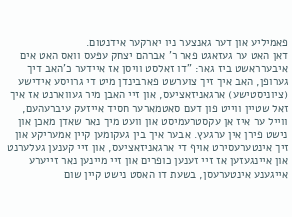פאמיליע און דער גאנצער ניו יארקער אידנטום.
דאן האט ער געזאגט פאר ר' אברהם יצחק עפּעס וואס האט אים איבערראשט ביז גאר: "דו זאלסט וויסן אז איידער כ'האב דיך גערופן, האב איך זיך צוערשט פארבינדן מיט די גרויסע אידישע (ציוניסטישע) ארגאניזאציעס, און זיי האבן מיר געווארנט אז איך זאל שטיין ווייט פון דעם סאטמארער חסיד אייזעק עיברעהעם, ווייל ער איז אן עקסטרעמיסט און וועט מיך נאר שאדן מאכן און נישט פירן אין ערגעץ. אבער איך בין געקומען קיין אמעריקע און זיך אינטערעסירט אויף די ארגאניזאציעס, און זיי קענען געלערנט און איינגעזען אז זיי זענען כופרים און זיי מיינען נאר זייערע אייגענע אינטערעסן, בשעת דו האסט נישט קיין שום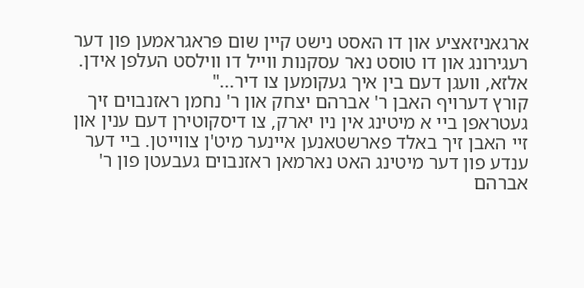ארגאניזאציע און דו האסט נישט קיין שום פּראגראמען פון דער רעגירונג און דו טוסט נאר עסקנות ווייל דו ווילסט העלפן אידן. אלזא, וועגן דעם בין איך געקומען צו דיר..."
קורץ דערויף האבן ר' אברהם יצחק און ר' נחמן ראזנבוים זיך געטראפן ביי א מיטינג אין ניו יארק, צו דיסקוטירן דעם ענין און זיי האבן זיך באלד פארשטאנען איינער מיט'ן צווייטן. ביי דער ענדע פון דער מיטינג האט נארמאן ראזנבוים געבעטן פון ר' אברהם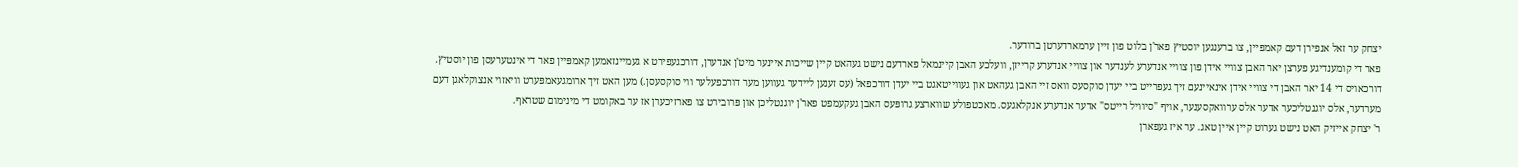יצחק ער זאל אנפירן דעם קאמפּיין, צו ברענגען יוסטיץ פאר'ן בלוט פון זיין ערמארדערטן ברודער.
פאר די קומענדיגע פערצן יאר האבן צוויי אידן פון צוויי אנדערע לענדער און צוויי אנדערע קרייזן, וועלכע האבן קיינמאל פארדעם נישט געהאט קיין שייכות איינער מיט'ן אנדערן, דורכגעפירט א געמיינזאמען קאמפּיין פאר די אינטערעסן פון יוסטיץ.
דורכאויס די 14 יאר האבן די צוויי אידן אינאיינעם זיך געפרייט ביי יעדן סוקסעס וואס זיי האבן געהאט און געווייטאגט ביי יעדן דורכפאל (עס זענען ליידער געווען מער דורכפעלער ווי סוקסעסן.) מען האט זיך ארומגעאמפּערט וויאזוי אנצוקלאגן דעם מערדער, אלס יוגנטליכער אדער אלס ערוואקסענער, אויף "סיוויל רייטס" אדער אנדערע אנקלאגעס. מאכטפולע שווארצע גרופּעס האבן געקעמפט פאר'ן יוגנטליכן און פּרובירט צו פארזיכערן אז ער באקומט די מינימום שטראף.
ר' יצחק אייזיק האט נישט גערוט קיין איין טאג. ער איז געפארן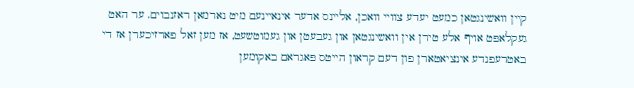קיין וואשינגטאן כמעט יעדע צוויי וואכן, אליינס אדער אינאיינעם מיט נארמאן ראזנבוים. ער האט געקלאפּט אויף אלע טירן אין וואשינגטאן און געבעטן און געמוטשעט, אז מען זאל פארזיכערן אז די באטרעפנדע אינציאטארן פון דעם קראון הייטס פּאגראם באקומען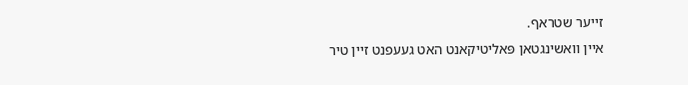זייער שטראף.
איין וואשינגטאן פּאליטיקאנט האט געעפנט זיין טיר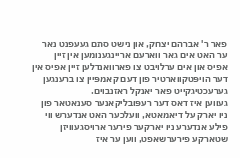פאר ר' אברהם יצחק, און נישט סתם געעפנט נאר ער האט אים גאר ווארעם אריינגענומען אין זיין אפיס און אים ערלויבט צו פארוואנדלען זיין אפיס אין דער הויפּטקווארטיר פון דעם קאמפּיין צו ברענגען גערעכטיגקייט פאר יאנקל ראזנבוים.
געווען איז דאס דער רעפּובליקאנער סענאטאר פון ניו יארק על דיאמאטא, וועלכער האט אנדערש ווי פילע אנדערע ניו יארקער פירער ארויסגעוויזן שטארקע פירערשאפט, ווען ער איז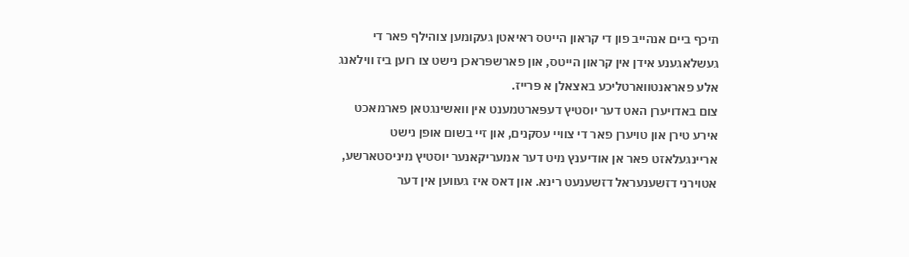תיכף ביים אנהייב פון די קראון הייטס ראיאטן געקומען צוהילף פאר די געשלאגענע אידן אין קראון הייטס, און פארשפּראכן נישט צו רוען ביז ווילאנג אלע פאראנטווארטליכע באצאלן א פּרייז.
צום באדויערן האט דער יוסטיץ דעפּארטמענט אין וואשינגטאן פארמאכט אירע טירן און טויערן פאר די צוויי עסקנים, און זיי בשום אופן נישט אריינגעלאזט פאר אן אודיענץ מיט דער אמעריקאנער יוסטיץ מיניסטארשע, אטוירני דזשענעראל דזשענעט רינא. און דאס איז געווען אין דער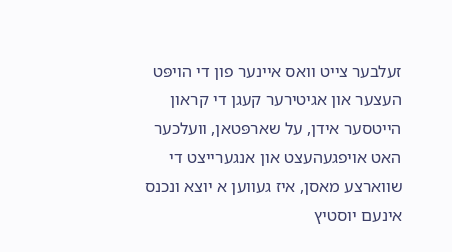זעלבער צייט וואס איינער פון די הויפּט העצער און אגיטירער קעגן די קראון הייטסער אידן, על שארפּטאן, וועלכער האט אויפגעהעצט און אנגערייצט די שווארצע מאסן, איז געווען א יוצא ונכנס אינעם יוסטיץ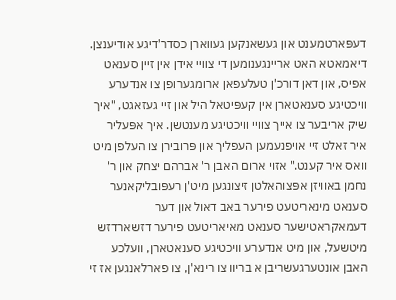דעפּארטמענט און געשאנקען געווארן כסדר'דיגע אודיענצן.
דיאמאטא האט אריינגענומען די צוויי אידן אין זיין סענאט אפיס, און דאן דורכ'ן טעלעפאן ארומגערופן צו אנדערע וויכטיגע סענאטארן אין קעפּיטאל היל און זיי געזאגט, "איך שיק אריבער צו אייך צוויי וויכטיגע מענטשן. איך אפּעליר איר זאלט זיי אויפנעמען העפליך און פּרובירן צו העלפן מיט וואס איר קענט." אזוי ארום האבן ר' אברהם יצחק און ר' נחמן באוויזן אפּצוהאלטן זיצונגען מיט'ן רעפּובליקאנער סענאט מינאריטעט פירער באב דאול און דער דעמאקראטישער סענאט מאיאריטעט פירער דזשארדזש מיטשעל, און מיט אנדערע וויכטיגע סענאטארן, וועלכע האבן אונטערגעשריבן א בריוו צו רינא'ן, צו פארלאנגען אז זי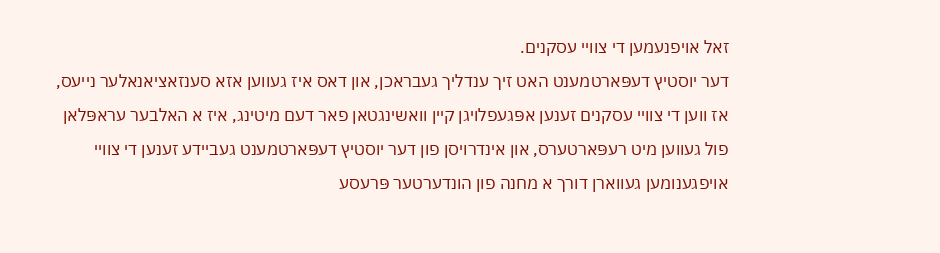זאל אויפנעמען די צוויי עסקנים.
דער יוסטיץ דעפּארטמענט האט זיך ענדליך געבראכן, און דאס איז געווען אזא סענזאציאנאלער נייעס, אז ווען די צוויי עסקנים זענען אפּגעפלויגן קיין וואשינגטאן פאר דעם מיטינג, איז א האלבער עראפּלאן פול געווען מיט רעפּארטערס, און אינדרויסן פון דער יוסטיץ דעפּארטמענט געביידע זענען די צוויי אויפגענומען געווארן דורך א מחנה פון הונדערטער פּרעסע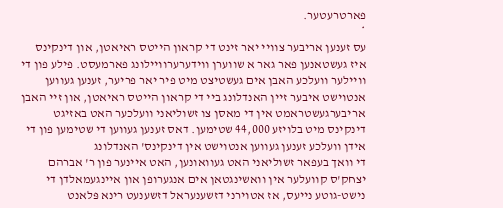פארטרעטער.
*
עס זענען אריבער צוויי יאר זינט די קראון הייטס ראיאטן, און דינקינס איז געשטאנען פאר גאר א שווערן ווידערערוויילונג פארמעסט. פילע פון די וויילער וועלכע האבן אים געשטיצט מיט פיר יאר פריער, זענען געווען אנטוישט איבער זיין האנדלונג ביי די קראון הייטס ראיאטן, און זיי האבן אריבערגעשטראמט אין די מאסן צו זשוליאני וועלכער האט באזיגט דינקינס מיט בלויזע 44,000 שטימען. דאס זענען געווען די שטימען פון די אידן וועלכע זענען געווען אנטוישט אין דינקינס' האנדלונג
די וואך בעפאר זשוליאני האט געוואונען, האט איינער פון ר' אברהם יצחק'ס קוועלער אין וואשינגטאן אים אנגערופן און איינגעמאלדן די נישט-גוטע נייעס, אז אטוירני דזשענעראל דזשענעט רינא פּלאנט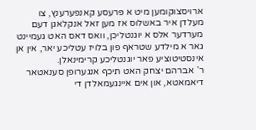ארויסצוקומען מיט א פּרעסע קאנפערענץ, צו מעלדן איר באשלוס אז מען זאל אנקלאגן דעם מערדער אלס א יוגנטליכן, וואס דאס האט געמיינט גאר א מילדע שטראף פון בלויז עטליכע יאר, אין אן אינסטיטוציע פאר יוגנטליכע קרימינאלן.
ר' אברהם יצחק האט תיכף אנגערופן סענאטאר דיאמאטא, און אים איינגעמאלדן די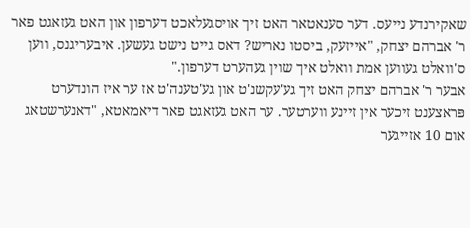שאקירנדע נייעס. דער סענאטאר האט זיך אויסגעלאכט דערפון און האט געזאגט פאר ר' אברהם יצחק, "אייזעק, ביסטו נאריש? דאס גייט נישט געשען. איבעריגנס, ווען ס'וואלט געווען אמת וואלט איך שוין געהערט דערפון."
אבער ר' אברהם יצחק האט זיך גע'עקשנ'ט און גע'טענה'ט אז ער איז הונדערט פּראצענט זיכער אין זיינע ווערטער. ער האט געזאגט פאר דיאמאטא, "דאנערשטאג אום 10 אזייגער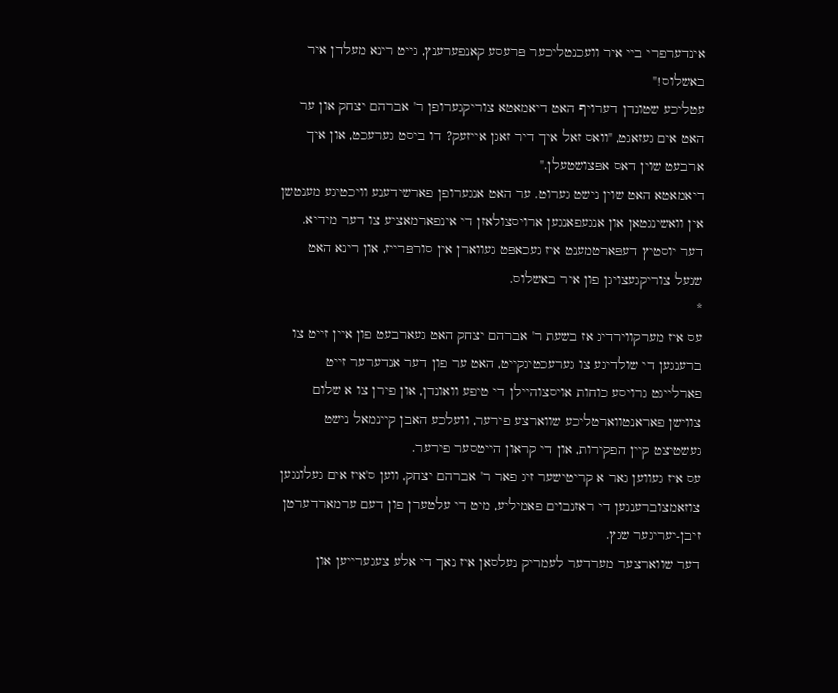אינדערפרי ביי איר וועכנטליכער פּרעסע קאנפערענץ, גייט רינא מעלדן איר באשלוס!"
עטליכע שטונדן דערויף האט דיאמאטא צוריקגערופן ר' אברהם יצחק און ער האט אים געזאגט, "וואס זאל איך דיר זאגן אייזעק? דו ביסט גערעכט, און איך ארבעט שוין דאס אפּצושטעלן."
דיאמאטא האט שוין נישט גערוט. ער האט אנגערופן פארשידענע וויכטיגע מענטשן אין וואשינגטאן און אנגעפאנגען ארויסצולאזן די אינפארמאציע צו דער מידיא. דער יוסטיץ דעפּארטמענט איז געכאפּט געווארן אין סורפּרייז, און רינא האט שנעל צוריקגעצויגן פון איר באשלוס.
*
עס איז מערקווירדיג אז בשעת ר' אברהם יצחק האט געארבעט פון איין זייט צו ברענגען די שולדיגע צו גערעכטיגקייט, האט ער פון דער אנדערער זייט פארלייגט גרויסע כוחות אויסצוהיילן די טיפע וואונדן, און פירן צו א שלום צווישן פאראנטווארטליכע שווארצע פירער, וועלכע האבן קיינמאל נישט געשטיצט קיין הפקירות, און די קראון הייטסער פירער.
עס איז געווען גאר א קריטישער זיג פאר ר' אברהם יצחק, ווען ס'איז אים געלונגען צוזאמצוברענגען די ראזנבוים פאמיליע, מיט די עלטערן פון דעם ערמארדערטן זיבן-יעריגער שגץ.
דער שווארצער מערדער לעמריק נעלסאן איז נאך די אלע צעגערייען און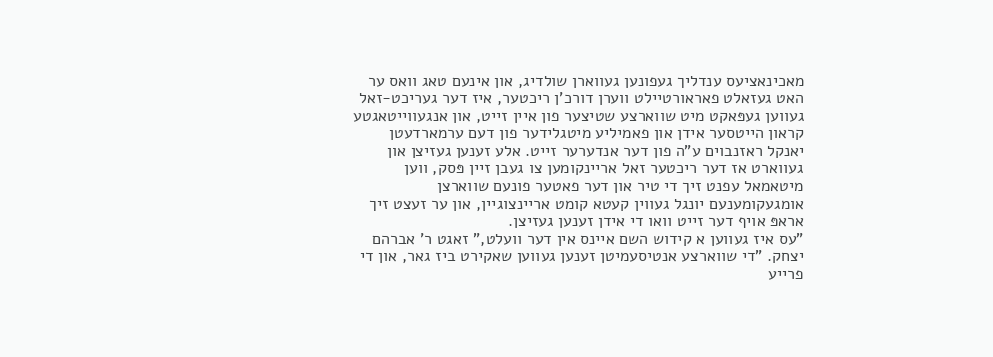מאכינאציעס ענדליך געפונען געווארן שולדיג, און אינעם טאג וואס ער האט געזאלט פאראורטיילט ווערן דורכ'ן ריכטער, איז דער געריכט-זאל געווען געפּאקט מיט שווארצע שטיצער פון איין זייט, און אנגעווייטאגטע קראון הייטסער אידן און פאמיליע מיטגלידער פון דעם ערמארדעטן יאנקל ראזנבוים ע"ה פון דער אנדערער זייט. אלע זענען געזיצן און געווארט אז דער ריכטער זאל אריינקומען צו געבן זיין פּסק, ווען מיטאמאל עפנט זיך די טיר און דער פאטער פונעם שווארצן אומגעקומענעם יונגל געווין קעטא קומט אריינצוגיין, און ער זעצט זיך אראפּ אויף דער זייט וואו די אידן זענען געזיצן.
"עס איז געווען א קידוש השם איינס אין דער וועלט," זאגט ר' אברהם יצחק. "די שווארצע אנטיסעמיטן זענען געווען שאקירט ביז גאר, און די פרייע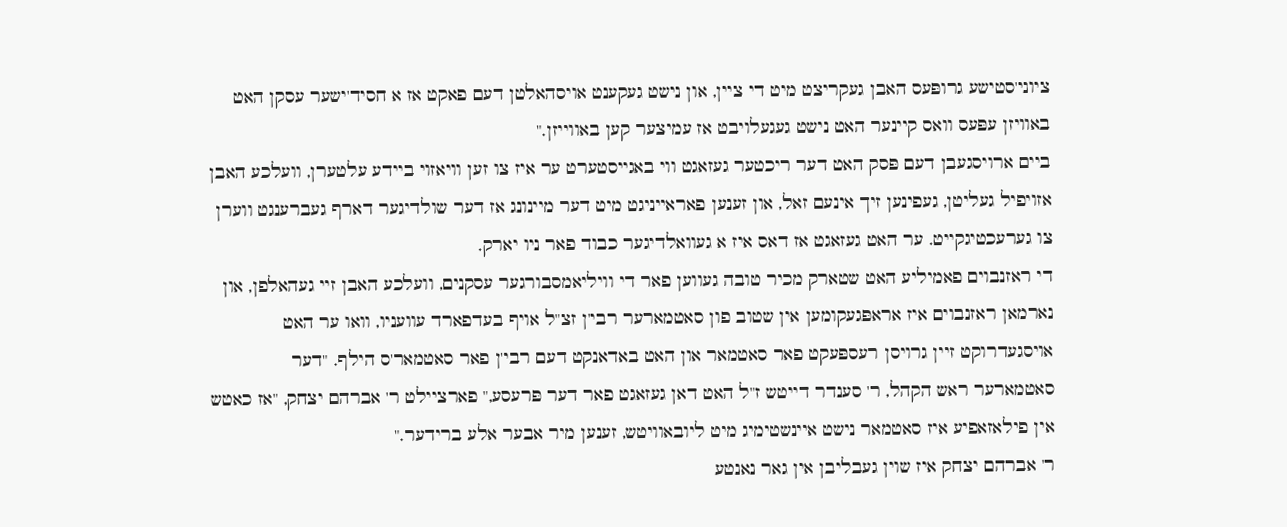ציוני'סטישע גרופּעס האבן געקריצט מיט די ציין, און נישט געקענט אויסהאלטן דעם פאקט אז א חסיד'ישער עסקן האט באוויזן עפּעס וואס קיינער האט נישט געגעלויבט אז עמיצער קען באווייזן."
ביים ארויסגעבן דעם פּסק האט דער ריכטער געזאגט ווי באגייסטערט ער איז צו זען וויאזוי ביידע עלטערן, וועלכע האבן אזויפיל געליטן, געפינען זיך אינעם זאל, און זענען פאראייניגט מיט דער מיינונג אז דער שולדיגער דארף געברענגט ווערן צו גערעכטיגקייט. ער האט געזאגט אז דאס איז א געוואלדיגער כבוד פאר ניו יארק.
די ראזנבוים פאמיליע האט שטארק מכיר טובה געווען פאר די וויליאמסבורגער עסקנים, וועלכע האבן זיי געהאלפן, און נארמאן ראזנבוים איז אראפּגעקומען אין שטוב פון סאטמארער רבי'ן זצ"ל אויף בעדפארד עוועניו, וואו ער האט אויסגעדרוקט זיין גרויסן רעספּעקט פאר סאטמאר און האט באדאנקט דעם רבי'ן פאר סאטמאר'ס הילף. "דער סאטמארער ראש הקהל, ר' סענדר דייטש ז"ל האט דאן געזאגט פאר דער פּרעסע," פארציילט ר' אברהם יצחק, "אז כאטש אין פילאזאפיע איז סאטמאר נישט איינשטימיג מיט ליובאוויטש, זענען מיר אבער אלע ברידער."
ר' אברהם יצחק איז שוין געבליבן אין גאר נאנטע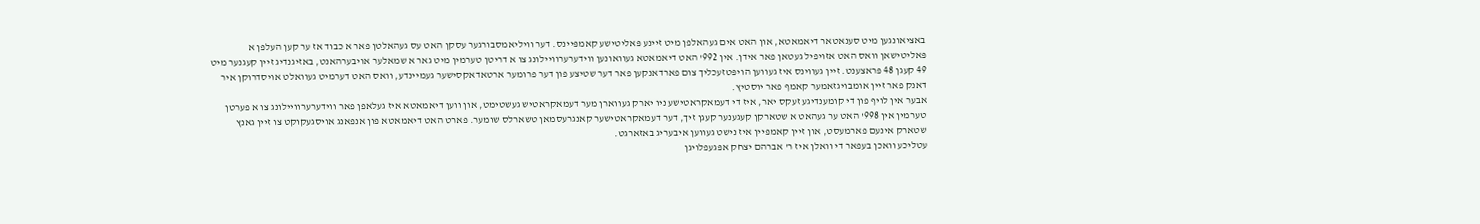באציאונגען מיט סענאטאר דיאמאטא, און האט אים געהאלפן מיט זיינע פּאליטישע קאמפּיינס. דער וויליאמסבורגער עסקן האט עס געהאלטן פאר א כבוד אז ער קען העלפן א פּאליטישאן וואס האט אזויפיל געטאן פאר אידן. אין 992' האט דיאמאטא געוואונען ווידערערוויילונג צו א דריטן טערמין מיט גאר א שמאלער אויבערהאנט, באזיגנדיג זיין קעגנער מיט 49 קעגן 48 פּראצענט. זיין געווינס איז געווען הויפּטזעכליך צום פארדאנקען פאר דער שטיצע פון דער פרומער ארטאדאקסישער געמיינדע, וואס האט דערמיט געוואלט אויסדרוקן איר דאנק פאר זיין אומבויגזאמער קאמף פאר יוסטיץ.
אבער אין לויף פון די קומענדיגע זעקס יאר, איז די דעמאקראטישע ניו יארק געווארן מער דעמאקראטיש געשטימט, און ווען דיאמאטא איז געלאפן פאר ווידערערוויילונג צו א פערטן טערמין אין 998' האט ער געהאט א שטארקן קעגענער קעגן זיך, דער דעמאקראטישער קאנגרעסמאן טשארלס שומער. פארט האט דיאמאטא פון אנפאנג אויסגעקוקט צו זיין גאנץ שטארק אינעם פארמעסט, און זיין קאמפּיין איז נישט געווען איבעריג באזארגט.
עטליכע וואכן בעפאר די וואלן איז ר' אברהם יצחק אפּגעפלויגן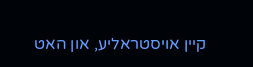קיין אויסטראליע, און האט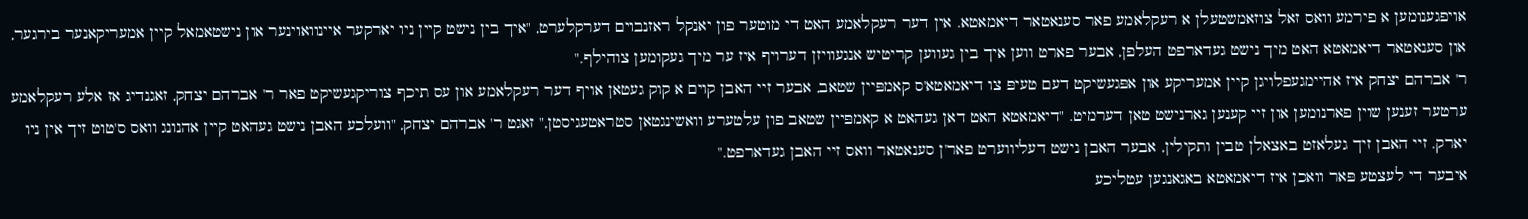אויפגענומען א פירמע וואס זאל צוזאמשטעלן א רעקלאמע פאר סענאטאר דיאמאטא. אין דער רעקלאמע האט די מוטער פון יאנקל ראזנבוים דערקלערט, "איך בין נישט קיין ניו יארקער איינוואוינער און נישטאמאל קיין אמעריקאנער בירגער, און סענאטאר דיאמאטא האט מיך נישט געדארפט העלפן, אבער פארט ווען איך בין געווען קריטיש אנגעוויזן דערויף איז ער מיך געקומען צוהילף."
ר' אברהם יצחק איז אהיימגעפלויגן קיין אמעריקע און אפּגעשיקט דעם טעיפּ צו דיאמאטא'ס קאמפּיין שטאב, אבער זיי האבן קוים א קוק געטאן אויף דער רעקלאמע און עס תיכף צוריקגעשיקט פאר ר' אברהם יצחק, זאגנדיג אז אלע רעקלאמע ערטער זענען שוין פארנומען און זיי קענען גארנישט טאן דערמיט. "דיאמאטא האט דאן געהאט א קאמפּיין שטאב פון עלטערע וואשינגטאן סטראטעגיסטן," זאגט ר' אברהם יצחק, "וועלכע האבן נישט געהאט קיין אהנונג וואס ס'טוט זיך אין ניו יארק. זיי האבן זיך געלאזט באצאלן טבין ותקילין, אבער האבן נישט דעליווערט פאר'ן סענאטאר וואס זיי האבן געדארפט."
איבער די לעצטע פּאר וואכן איז דיאמאטא באגאנגען עטליכע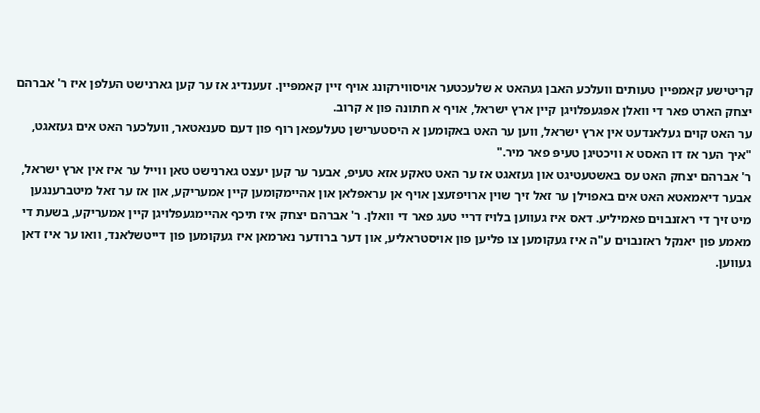קריטישע קאמפּיין טעותים וועלכע האבן געהאט א שלעכטער אויסווירקונג אויף זיין קאמפּיין. זעענדיג אז ער קען גארנישט העלפן איז ר' אברהם יצחק הארט פאר די וואלן אפּגעפלויגן קיין ארץ ישראל, אויף א חתונה פון א קרוב.
ער האט קוים געלאנדעט אין ארץ ישראל, ווען ער האט באקומען א היסטערישן טעלעפאן רוף פון דעם סענאטאר, וועלכער האט אים געזאגט, "איך הער אז דו האסט א וויכטיגן טעיפּ פאר מיר."
ר' אברהם יצחק האט עס באשטעטיגט און געזאגט אז ער האט טאקע אזא טעיפּ, אבער ער קען יעצט גארנישט טאן ווייל ער איז אין ארץ ישראל, אבער דיאמאטא האט אים באפוילן ער זאל זיך שוין ארויפזעצן אויף אן עראפּלאן און אהיימקומען קיין אמעריקע, און אז ער זאל מיטברענגען מיט זיך די ראזנבוים פאמיליע. דאס איז געווען בלויז דריי טעג פאר די וואלן. ר' אברהם יצחק איז תיכף אהיימגעפלויגן קיין אמעריקע, בשעת די מאמע פון יאנקל ראזנבוים ע"ה איז געקומען צו פליען פון אויסטראליע, און דער ברודער נארמאן איז געקומען פון דייטשלאנד, וואו ער איז דאן געווען.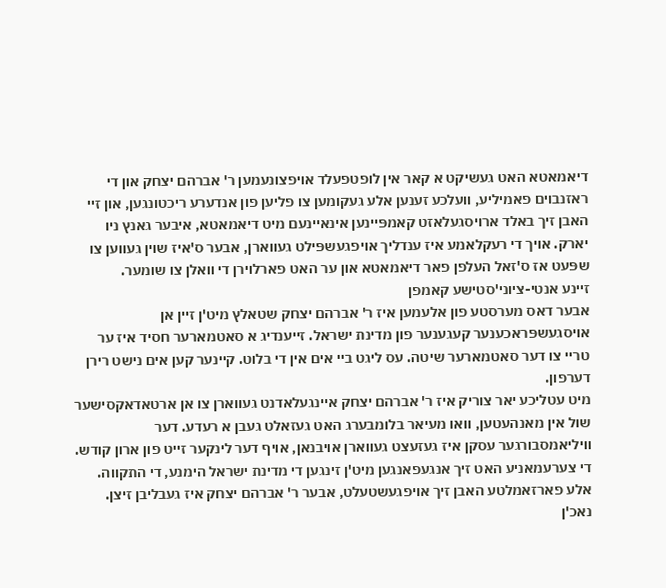דיאמאטא האט געשיקט א קאר אין לופטפעלד אויפצונעמען ר' אברהם יצחק און די ראזנבוים פאמיליע, וועלכע זענען אלע געקומען צו פליען פון אנדערע ריכטונגען, און זיי האבן זיך באלד ארויסגעלאזט קאמפּיינען אינאיינעם מיט דיאמאטא, איבער גאנץ ניו יארק. אויך די רעקלאמע איז ענדליך אויפגעשפּילט געווארן, אבער ס'איז שוין געווען צו שפּעט אז ס'זאל העלפן פאר דיאמאטא און ער האט פארלוירן די וואלן צו שומער.
זיינע אנטי-ציוני'סטישע קאמפן
אבער דאס מערסטע פון אלעמען איז ר' אברהם יצחק שטאלץ מיט'ן זיין אן אויסגעשפּראכענער קעגענער פון מדינת ישראל. זייענדיג א סאטמארער חסיד איז ער טריי צו דער סאטמארער שיטה. עס ליגט ביי אים אין די בלוט. קיינער קען אים נישט רירן דערפון.
מיט עטליכע יאר צוריק איז ר' אברהם יצחק איינגעלאדנט געווארן צו אן ארטאדאקסישער שול אין מאנהעטען, וואו מעיאר בלומבערג האט געזאלט געבן א רעדע. דער וויליאמסבורגער עסקן איז געזעצט געווארן אויבנאן, אויף דער לינקער זייט פון ארון קודש. די צערעמאניע האט זיך אנגעפאנגען מיט'ן זינגען די מדינת ישראל הימנע, די התקווה. אלע פארזאמלטע האבן זיך אויפגעשטעלט, אבער ר' אברהם יצחק איז געבליבן זיצן. נאכ'ן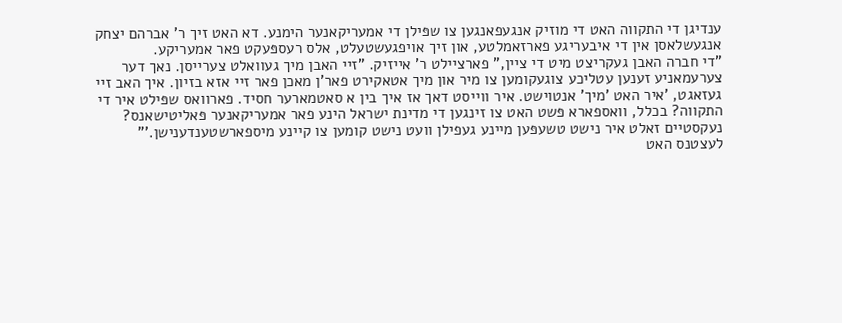ענדיגן די התקווה האט די מוזיק אנגעפאנגען צו שפּילן די אמעריקאנער הימנע. דא האט זיך ר' אברהם יצחק אנגעשלאסן אין די איבעריגע פארזאמלטע, און זיך אויפגעשטעלט, אלס רעספּעקט פאר אמעריקע.
"די חברה האבן געקריצט מיט די ציין," פארציילט ר' אייזיק. "זיי האבן מיך געוואלט צערייסן. נאך דער צערעמאניע זענען עטליכע צוגעקומען צו מיר און מיך אטאקירט פאר'ן מאכן פאר זיי אזא בזיון. איך האב זיי געזאגט, 'איר האט 'מיך' אנטוישט. איר ווייסט דאך אז איך בין א סאטמארער חסיד. פארוואס שפּילט איר די התקווה? בכלל, וואספארא פּשט האט צו זינגען די מדינת ישראל הינע פאר אמעריקאנער פּאליטישאנס? נעקסטיים זאלט איר נישט טשעפּען מיינע געפילן וועט נישט קומען צו קיינע מיספארשטענדענישן.'"
לעצטנס האט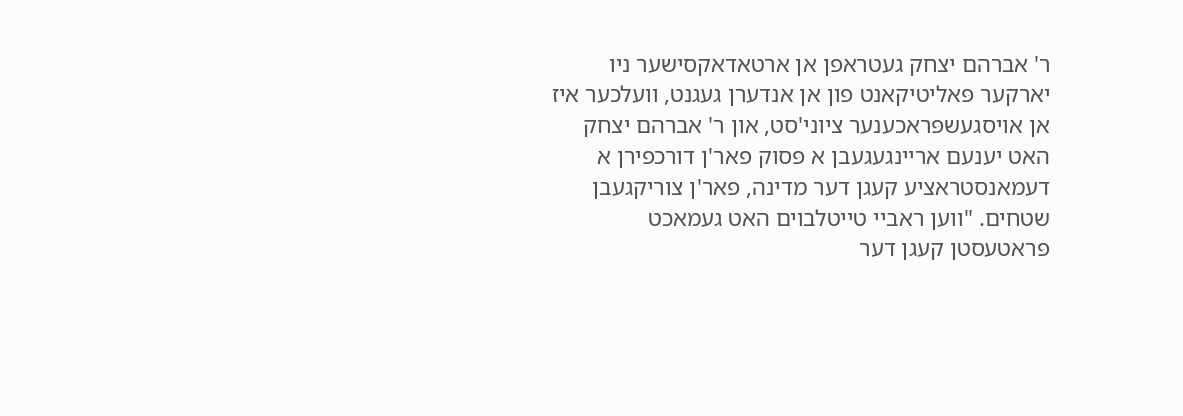ר' אברהם יצחק געטראפן אן ארטאדאקסישער ניו יארקער פּאליטיקאנט פון אן אנדערן געגנט, וועלכער איז אן אויסגעשפּראכענער ציוני'סט, און ר' אברהם יצחק האט יענעם אריינגעגעבן א פּסוק פאר'ן דורכפירן א דעמאנסטראציע קעגן דער מדינה, פאר'ן צוריקגעבן שטחים. "ווען ראביי טייטלבוים האט געמאכט פּראטעסטן קעגן דער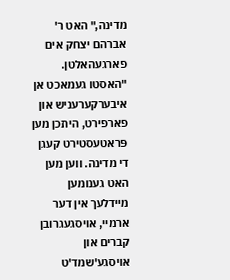מדינה," האט ר' אברהם יצחק אים פארגעהאלטן. "האסטו געמאכט אן איבערקערעניש און פארפירט, היתכן מען פּראטעסטירט קעגן די מדינה. ווען מען האט גענומען מיידלעך אין דער ארמיי, אויסגעגרובן קברים און אויסגע'שמד'ט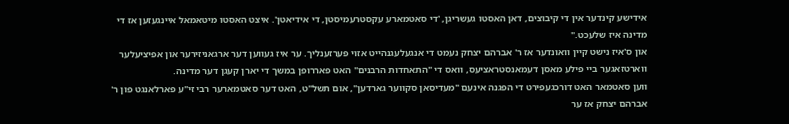אידישע קינדער אין די קיבוצים, דאן האסטו געשריגן, 'די סאטמארע עקסטרעמיסטן, די אידיאטן'. איצט האסטו מיטאמאל איינגעזען אז די מדינה איז שלעכט."
און ס'איז נישט קיין וואונדער אז ר' אברהם יצחק נעמט די אנגעלעגנהייט אזוי פּערזענליך. ער איז געווען דער ארגאניזירער און אפיציעלער ווארטזאגער ביי פילע מאסן דעמאנסטראציעס, וואס די "התאחדות הרבנים" האט פאררופן במשך די יארן קעגן דער מדינה.
ווען סאטמאר האט דורכגעפירט די הפגנה אינעם "מעדיסאן סקווער גארדען", אום תשל"ט, האט דער סאטמארער רבי זי"ע פארלאנגט פון ר' אברהם יצחק אז ער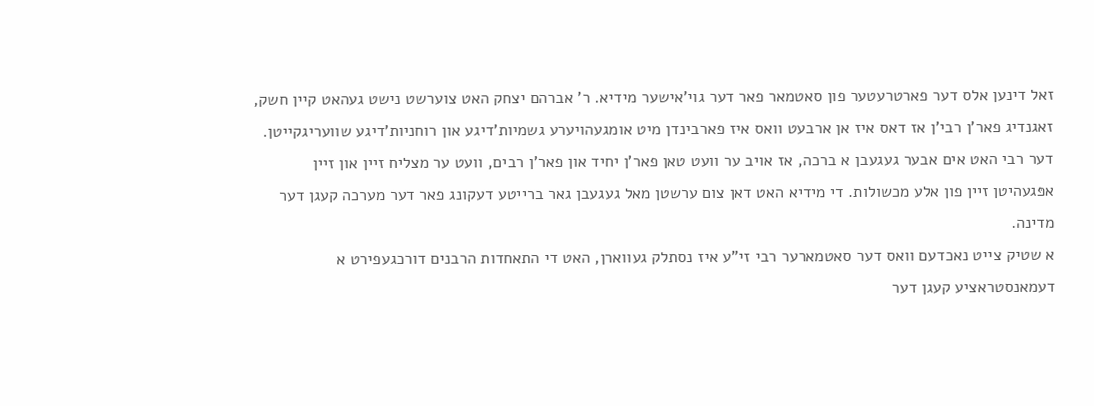זאל דינען אלס דער פארטרעטער פון סאטמאר פאר דער גוי'אישער מידיא. ר' אברהם יצחק האט צוערשט נישט געהאט קיין חשק, זאגנדיג פאר'ן רבי'ן אז דאס איז אן ארבעט וואס איז פארבינדן מיט אומגעהויערע גשמיות'דיגע און רוחניות'דיגע שוועריגקייטן. דער רבי האט אים אבער געגעבן א ברכה, אז אויב ער וועט טאן פאר'ן יחיד און פאר'ן רבים, וועט ער מצליח זיין און זיין אפּגעהיטן זיין פון אלע מכשולות. די מידיא האט דאן צום ערשטן מאל געגעבן גאר ברייטע דעקונג פאר דער מערכה קעגן דער מדינה.
א שטיק צייט נאכדעם וואס דער סאטמארער רבי זי"ע איז נסתלק געווארן, האט די התאחדות הרבנים דורכגעפירט א דעמאנסטראציע קעגן דער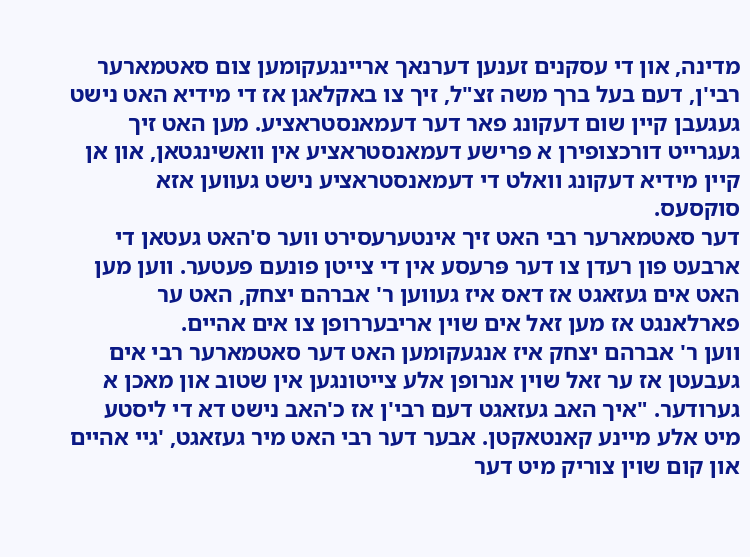מדינה, און די עסקנים זענען דערנאך אריינגעקומען צום סאטמארער רבי'ן, דעם בעל ברך משה זצ"ל, זיך צו באקלאגן אז די מידיא האט נישט געגעבן קיין שום דעקונג פאר דער דעמאנסטראציע. מען האט זיך געגרייט דורכצופירן א פרישע דעמאנסטראציע אין וואשינגטאן, און אן קיין מידיא דעקונג וואלט די דעמאנסטראציע נישט געווען אזא סוקסעס.
דער סאטמארער רבי האט זיך אינטערעסירט ווער ס'האט געטאן די ארבעט פון רעדן צו דער פּרעסע אין די צייטן פונעם פעטער. ווען מען האט אים געזאגט אז דאס איז געווען ר' אברהם יצחק, האט ער פארלאנגט אז מען זאל אים שוין אריבעררופן צו אים אהיים.
ווען ר' אברהם יצחק איז אנגעקומען האט דער סאטמארער רבי אים געבעטן אז ער זאל שוין אנרופן אלע צייטונגען אין שטוב און מאכן א גערודער. "איך האב געזאגט דעם רבי'ן אז כ'האב נישט דא די ליסטע מיט אלע מיינע קאנטאקטן. אבער דער רבי האט מיר געזאגט, 'גיי אהיים און קום שוין צוריק מיט דער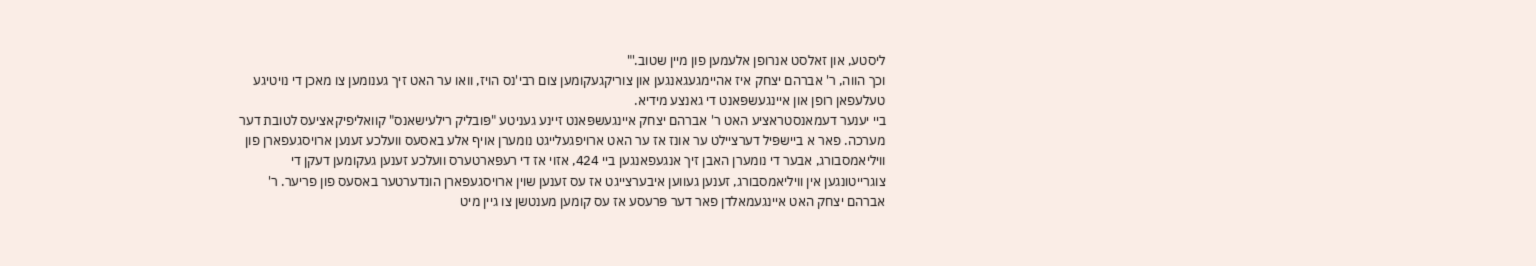ליסטע, און זאלסט אנרופן אלעמען פון מיין שטוב.'"
וכך הווה, ר' אברהם יצחק איז אהיימגעגאנגען און צוריקגעקומען צום רבי'נס הויז, וואו ער האט זיך גענומען צו מאכן די נויטיגע טעלעפאן רופן און איינגעשפּאנט די גאנצע מידיא.
ביי יענער דעמאנסטראציע האט ר' אברהם יצחק איינגעשפּאנט זיינע געניטע "פּובליק רילעישאנס" קוואליפיקאציעס לטובת דער מערכה. פאר א ביישפּיל דערציילט ער אונז אז ער האט ארויפגעלייגט נומערן אויף אלע באסעס וועלכע זענען ארויסגעפארן פון וויליאמסבורג, אבער די נומערן האבן זיך אנגעפאנגען ביי 424, אזוי אז די רעפּארטערס וועלכע זענען געקומען דעקן די צוגרייטונגען אין וויליאמסבורג, זענען געווען איבערצייגט אז עס זענען שוין ארויסגעפארן הונדערטער באסעס פון פריער. ר' אברהם יצחק האט איינגעמאלדן פאר דער פּרעסע אז עס קומען מענטשן צו גיין מיט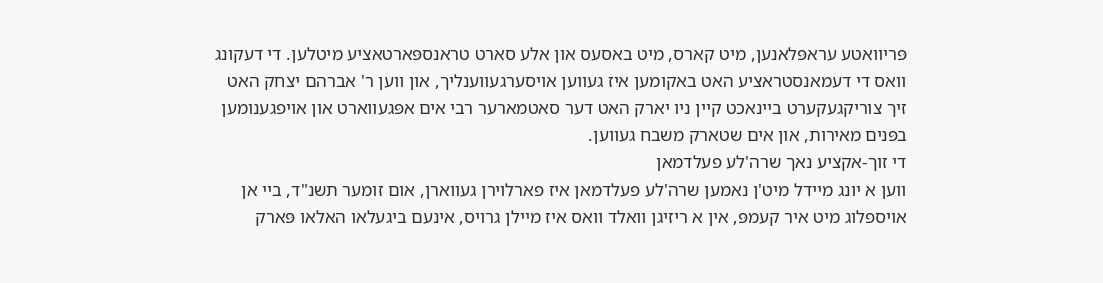פּריוואטע עראפּלאנען, מיט קארס, מיט באסעס און אלע סארט טראנספּארטאציע מיטלען. די דעקונג וואס די דעמאנסטראציע האט באקומען איז געווען אויסערגעווענליך, און ווען ר' אברהם יצחק האט זיך צוריקגעקערט ביינאכט קיין ניו יארק האט דער סאטמארער רבי אים אפּגעווארט און אויפגענומען בפּנים מאירות, און אים שטארק משבח געווען.
די זוך-אקציע נאך שרה'לע פעלדמאן
ווען א יונג מיידל מיט'ן נאמען שרה'לע פעלדמאן איז פארלוירן געווארן, אום זומער תשנ"ד, ביי אן אויספלוג מיט איר קעמפּ, אין א ריזיגן וואלד וואס איז מיילן גרויס, אינעם ביגעלאו האלאו פּארק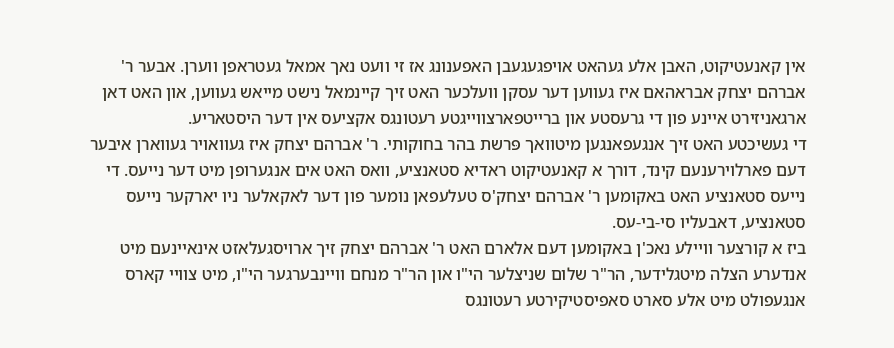אין קאנעטיקוט, האבן אלע געהאט אויפגעגעבן האפענונג אז זי וועט נאך אמאל געטראפן ווערן. אבער ר' אברהם יצחק אבראהאם איז געווען דער עסקן וועלכער האט זיך קיינמאל נישט מייאש געווען, און האט דאן ארגאניזירט איינע פון די גרעסטע און ברייטפארצווייגטע רעטונגס אקציעס אין דער היסטאריע.
די געשיכטע האט זיך אנגעפאנגען מיטוואך פּרשת בהר בחוקותי. ר' אברהם יצחק איז געוואויר געווארן איבער דעם פארלוירענעם קינד, דורך א קאנעטיקוט ראדיא סטאנציע, וואס האט אים אנגערופן מיט דער נייעס. די נייעס סטאנציע האט באקומען ר' אברהם יצחק'ס טעלעפאן נומער פון דער לאקאלער ניו יארקער נייעס סטאנציע, דאבעליו סי-בי-עס.
ביז א קורצער וויילע נאכ'ן באקומען דעם אלארם האט ר' אברהם יצחק זיך ארויסגעלאזט אינאיינעם מיט אנדערע הצלה מיטגלידער, הר"ר שלום שניצלער הי"ו און הר"ר מנחם וויינבערגער הי"ו, מיט צוויי קארס אנגעפולט מיט אלע סארט סאפיסטיקירטע רעטונגס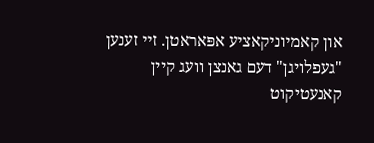און קאמיוניקאציע אפּאראטן. זיי זענען "געפלויגן" דעם גאנצן וועג קיין קאנעטיקוט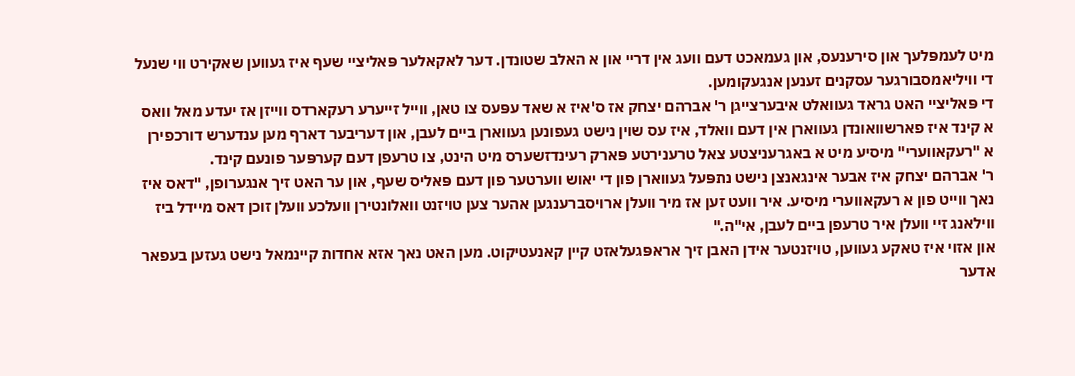מיט לעמפּלעך און סירענעס, און געמאכט דעם וועג אין דריי און א האלב שטונדן. דער לאקאלער פּאליציי שעף איז געווען שאקירט ווי שנעל די וויליאמסבורגער עסקנים זענען אנגעקומען.
די פּאליציי האט גראד געוואלט איבערצייגן ר' אברהם יצחק אז ס'איז א שאד עפּעס צו טאן, ווייל זייערע רעקארדס ווייזן אז יעדע מאל וואס א קינד איז פארשוואונדן געווארן אין דעם וואלד, איז עס שוין נישט געפונען געווארן ביים לעבן, און דעריבער דארף מען ענדערש דורכפירן א "רעקאווערי" מיסיע מיט א באגרעניצטע צאל טרענירטע פּארק רעינדזשערס מיט הינט, צו טרעפן דעם קערפּער פונעם קינד.
ר' אברהם יצחק איז אבער אינגאנצן נישט נתפּעל געווארן פון די יאוש ווערטער פון דעם פּאליס שעף, און ער האט זיך אנגערופן, "דאס איז נאך ווייט פון א רעקאווערי מיסיע. איר וועט זען אז מיר וועלן ארויסברענגען אהער צען טויזנט וואלונטירן וועלכע וועלן זוכן דאס מיידל ביז ווילאנג זיי וועלן איר טרעפן ביים לעבן, אי"ה."
און אזוי איז טאקע געווען, טויזנטער אידן האבן זיך אראפּגעלאזט קיין קאנעטיקוט. מען האט נאך אזא אחדות קיינמאל נישט געזען בעפאר אדער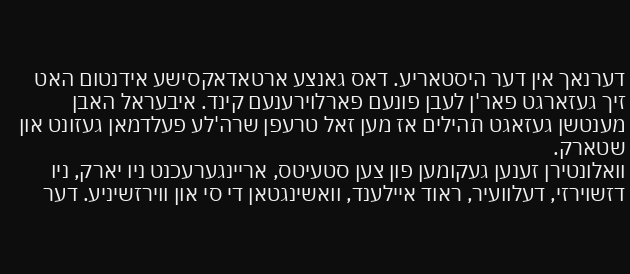דערנאך אין דער היסטאריע. דאס גאנצע ארטאדאקסישע אידנטום האט זיך געזארגט פאר'ן לעבן פונעם פארלוירענעם קינד. איבעראל האבן מענטשן געזאגט תהילים אז מען זאל טרעפן שרה'לע פעלדמאן געזונט און שטארק.
וואלונטירן זענען געקומען פון צען סטעיטס, אריינגערעכנט ניו יארק, ניו דזשוירזי, דעלוועיר, ראוד איילענד, וואשינגטאן די סי און ווירזשיניע. דער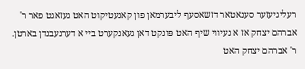רעליגיעזער סענאטאר דזשאסעף ליבערמאן פון קאנעטיקוט האט געזאגט פאר ר' אברהם יצחק אז א נעיווי שיף האט פּונקט דאן געאנקערט ביי א דערנעבנדן בארטן. ר' אברהם יצחק האט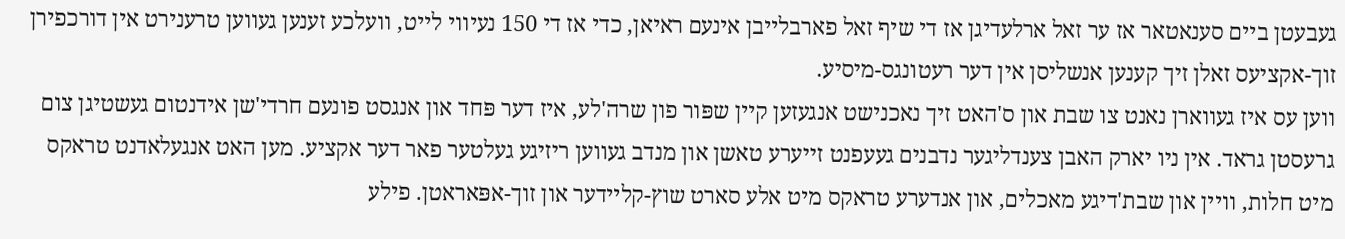געבעטן ביים סענאטאר אז ער זאל ארלעדיגן אז די שיף זאל פארבלייבן אינעם ראיאן, כדי אז די 150 נעיווי לייט, וועלכע זענען געווען טרענירט אין דורכפירן זוך-אקציעס זאלן זיך קענען אנשליסן אין דער רעטונגס-מיסיע.
ווען עס איז געווארן נאנט צו שבת און ס'האט זיך נאכנישט אנגעזען קיין שפּור פון שרה'לע, איז דער פּחד און אנגסט פונעם חרדי'שן אידנטום געשטיגן צום גרעסטן גראד. אין ניו יארק האבן צענדליגער נדבנים געעפנט זייערע טאשן און מנדב געווען ריזיגע געלטער פאר דער אקציע. מען האט אנגעלאדנט טראקס מיט חלות, וויין און שבת'דיגע מאכלים, און אנדערע טראקס מיט אלע סארט שוץ-קליידער און זוך-אפּאראטן. פילע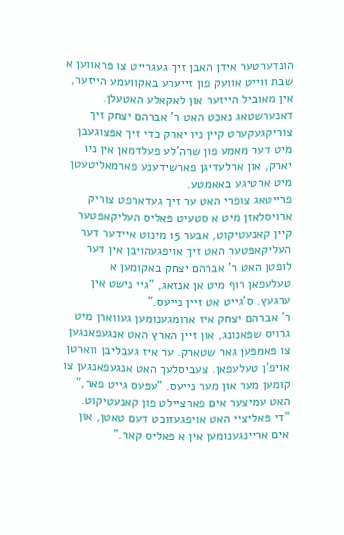הונדערטער אידן האבן זיך געגרייט צו פּראווען א שבת ווייט אוועק פון זייערע באקוועמע הייזער, אין מאוביל הייזער און לאקאלע האטעלן.
דאנערשטאג נאכט האט ר' אברהם יצחק זיך צוריקגעקערט קיין ניו יארק כדי זיך אפּצוגעבן מיט דער מאמע פון שרה'לע פעלדמאן אין ניו יארק, און ארלעדיגן פארשידענע פארמאליטעטן מיט ארטיגע באאמטע.
פרייטאג צופרי האט ער זיך געדארפט צוריק ארויסלאזן מיט א סטעיט פּאליס העליקאפּטער קיין קאנעטיקוט, אבער 15 מינוט איידער דער העליקאפּטער האט זיך אויפגעהויבן אין דער לופטן האט ר' אברהם יצחק באקומען א טעלעפאן רוף מיט אן אנזאג, "גיי נישט אין ערגעץ. ס'גייט אט זיין נייעס."
ר' אברהם יצחק איז ארומגענומען געווארן מיט גרויס שפּאנונג, און זיין הארץ האט אנגעפאנגען צו פּאמפּען גאר שטארק. ער איז געבליבן ווארטן אויפ'ן טעלעפאן. צעביסלעך האט אנגעפאנגען צו קומען מער און מער נייעס. "עפּעס גייט פאר," האט עמיצער אים פארציילט פון קאנעטיקוט. "די פּאליציי האט אויפגעזוכט דעם טאטן, און אים אריינגענומען אין א פּאליס קאר."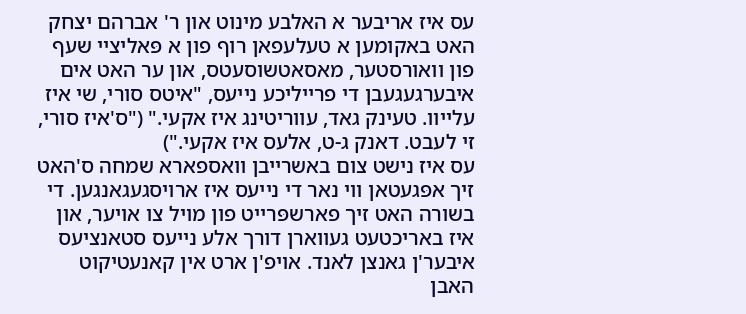עס איז אריבער א האלבע מינוט און ר' אברהם יצחק האט באקומען א טעלעפאן רוף פון א פּאליציי שעף פון וואורסטער, מאסאטשוסעטס, און ער האט אים איבערגעגעבן די פרייליכע נייעס, "איטס סורי, שי איז עלייוו. טעינק גאד, עווריטינג איז אקעי." ("ס'איז סורי, זי לעבט. דאנק ג-ט, אלעס איז אקעי.")
עס איז נישט צום באשרייבן וואספארא שמחה ס'האט זיך אפּגעטאן ווי נאר די נייעס איז ארויסגעגאנגען. די בשורה האט זיך פארשפּרייט פון מויל צו אויער, און איז באריכטעט געווארן דורך אלע נייעס סטאנציעס איבער'ן גאנצן לאנד. אויפ'ן ארט אין קאנעטיקוט האבן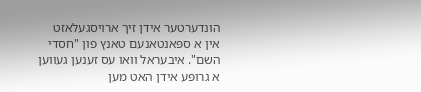הונדערטער אידן זיך ארויסגעלאזט אין א ספּאנטאנעם טאנץ פון "חסדי השם". איבעראל וואו עס זענען געווען א גרופּע אידן האט מען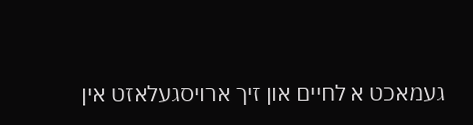געמאכט א לחיים און זיך ארויסגעלאזט אין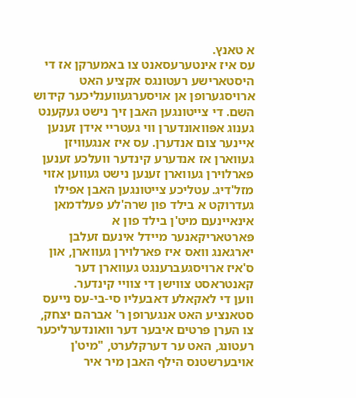א טאנץ.
עס איז אינטערעסאנט צו באמערקן אז די היסטארישע רעטונגס אקציע האט ארויסגערופן אן אויסערגעווענליכער קידוש השם. די צייטונגען האבן זיך נישט געקענט גענוג אפּוואונדערן ווי געטריי אידן זענען איינער צום אנדערן. עס איז אנגעוויזן געווארן אז אנדערע קינדער וועלכע זענען פארלוירן געווארן זענען נישט געווען אזוי מזל'דיג. עטליכע צייטונגען האבן אפילו געדרוקט א בילד פון שרה'לע פעלדמאן אינאיינעם מיט'ן בילד פון א פּארטאריקאנער מיידל אינעם זעלבן יארגאנג וואס איז פארלוירן געווארן, און ס'איז ארויסגעברענגט געווארן דער קאנטראסט צווישן די צוויי קינדער.
ווען די לאקאלע דאבעליו סי-בי-עס נייעס סטאנציע האט אנגערופן ר' אברהם יצחק, צו הערן פּרטים איבער דער וואונדערליכער רעטונג, האט ער דערקלערט, "מיט'ן אויבערשטנס הילף האבן מיר איר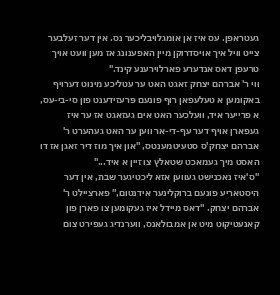געטראפן. עס איז אן אומגלויבליכער נס. אין דער זעלבער צייט וויל איך אויסדרוקן מיין האפענונג אז מען וועט אויך טרעפן דאס אנדערע פארלוירענע קינד."
ווי ר' אברהם יצחק זאגט האט ער עטליכע מינוט דערויף באקומען א טעלעפאן רוף פונעם פּרעזידענט פון סי-בי-עס, א פרייער איד, וועלכער האט אים געזאגט אז ער איז געפארן אויף דער עף-די-אר ווען ער האט געהערט ר' אברהם יצחק'ס סטעיטמענטס, "און איך מוז דיר זאגן אז דו האסט מיך געמאכט שטאלץ צו זיין א איד..."
"ס'איז נאכנישט געווען אזא ליכטיגער שבת, אין דער היסטאריע פונעם ברוקלינער אידנטום," פארציילט ר' אברהם יצחק. "דאס מיידל איז געקומען צו פארן פון קאנעטיקוט מיט אן אמבולאנס, ווערנדיג געפירט צום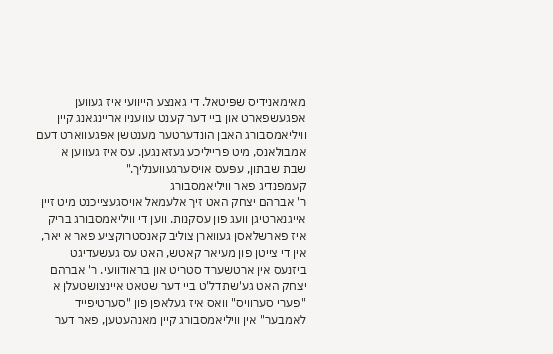מאימאנידיס שפּיטאל. די גאנצע הייוועי איז געווען אפגעשפארט און ביי דער קענט עוועניו אריינגאנג קיין וויליאמסבורג האבן הונדערטער מענטשן אפּגעווארט דעם אמבולאנס, מיט פרייליכע געזאנגען. עס איז געווען א שבת שבתון, עפּעס אויסערגעווענליך."
קעמפנדיג פאר וויליאמסבורג
ר' אברהם יצחק האט זיך אלעמאל אויסגעצייכנט מיט זיין אייגנארטיגן וועג פון עסקנות. ווען די וויליאמסבורג בריק איז פארשלאסן געווארן צוליב קאנסטרוקציע פאר א יאר, אין די צייטן פון מעיאר קאטש, האט עס געשעדיגט ביזנעס אין ארטשערד סטריט און בראודוועי. ר' אברהם יצחק האט גע'שתדל'ט ביי דער שטאט איינצושטעלן א "פערי סערוויס" וואס איז געלאפן פון "סערטיפייד לאמבער" אין וויליאמסבורג קיין מאנהעטען, פאר דער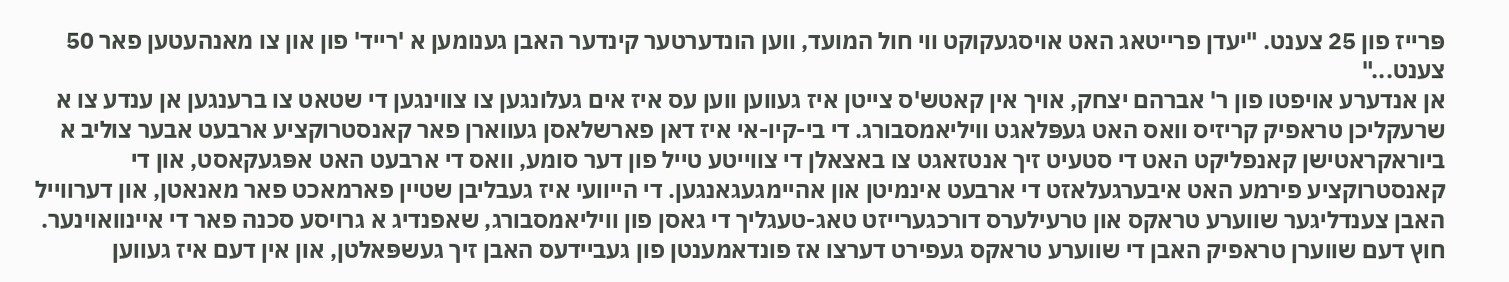פּרייז פון 25 צענט. "יעדן פרייטאג האט אויסגעקוקט ווי חול המועד, ווען הונדערטער קינדער האבן גענומען א 'רייד' פון און צו מאנהעטען פאר 50 צענט..."
אן אנדערע אויפטו פון ר' אברהם יצחק, אויך אין קאטש'ס צייטן איז געווען ווען עס איז אים געלונגען צו צווינגען די שטאט צו ברענגען אן ענדע צו א שרעקליכן טראפיק קריזיס וואס האט געפּלאגט וויליאמסבורג. די בי-קיו-אי איז דאן פארשלאסן געווארן פאר קאנסטרוקציע ארבעט אבער צוליב א ביוראקראטישן קאנפליקט האט די סטעיט זיך אנטזאגט צו באצאלן די צווייטע טייל פון דער סומע, וואס די ארבעט האט אפּגעקאסט, און די קאנסטרוקציע פירמע האט איבערגעלאזט די ארבעט אינמיטן און אהיימגעגאנגען. די הייוועי איז געבליבן שטיין פארמאכט פאר מאנאטן, און דערווייל האבן צענדליגער שווערע טראקס און טרעילערס דורכגערייזט טאג-טעגליך די גאסן פון וויליאמסבורג, שאפנדיג א גרויסע סכנה פאר די איינוואוינער. חוץ דעם שווערן טראפיק האבן די שווערע טראקס געפירט דערצו אז פונדאמענטן פון געביידעס האבן זיך געשפּאלטן, און אין דעם איז געווען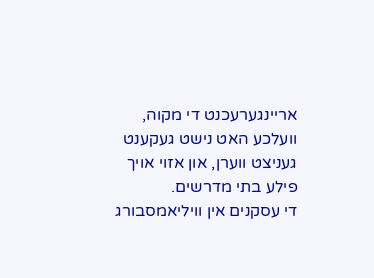אריינגערעכנט די מקוה, וועלכע האט נישט געקענט געניצט ווערן, און אזוי אויך פילע בתי מדרשים.
די עסקנים אין וויליאמסבורג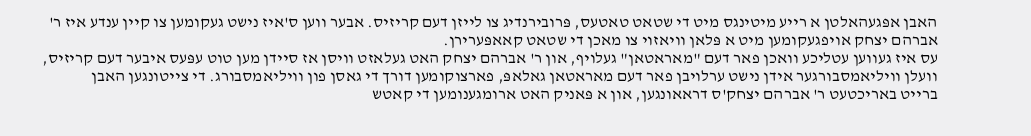האבן אפּגעהאלטן א רייע מיטינגס מיט די שטאט טאטעס, פּרובירנדיג צו לייזן דעם קריזיס. אבער ווען ס'איז נישט געקומען צו קיין ענדע איז ר' אברהם יצחק אויפגעקומען מיט א פּלאן וויאזוי צו מאכן די שטאט קאאפּערירן.
עס איז געווען עטליכע וואכן פאר דעם "מאראטאן" געלויף, און ר' אברהם יצחק האט געלאזט וויסן אז סיידן מען טוט עפּעס איבער דעם קריזיס, וועלן וויליאמסבורגער אידן נישט ערלויבן פאר דעם מאראטאן גאלאפּ, פארצוקומען דורך די גאסן פון וויליאמסבורג. די צייטונגען האבן
ברייט באריכטעט ר' אברהם יצחק'ס דראאונגען, און א פּאניק האט ארומגענומען די קאטש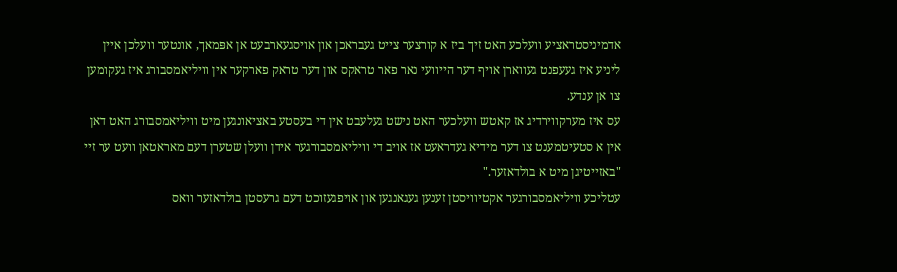אדמיניסטראציע וועלכע האט זיך ביז א קורצער צייט געבראכן און אויסגעארבעט אן אפּמאך, אונטער וועלכן איין ליניע איז געעפנט געווארן אויף דער הייוועי נאר פאר טראקס און דער טראק פארקער אין וויליאמסבורג איז געקומען צו אן ענדע.
עס איז מערקווירדיג אז קאטש וועלכער האט נישט געלעבט אין די בעסטע באציאונגען מיט וויליאמסבורג האט דאן אין א סטעיטמענט צו דער מידיא געדראעט אז אויב די וויליאמסבורגער אידן וועלן שטערן דעם מאראטאן וועט ער זיי "באזייטיגן מיט א בולדאזער."
עטליכע וויליאמסבורגער אקטיוויסטן זענען געגאנגען און אויפגעזוכט דעם גרעסטן בולדאזער וואס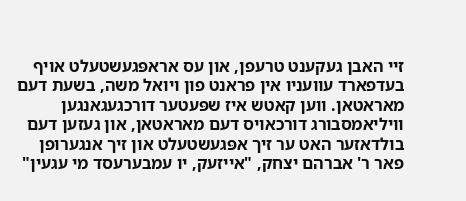זיי האבן געקענט טרעפן, און עס אראפּגעשטעלט אויף בעדפארד עוועניו אין פראנט פון ויואל משה, בשעת דעם מאראטאן. ווען קאטש איז שפּעטער דורכגעגאנגען וויליאמסבורג דורכאויס דעם מאראטאן, און געזען דעם בולדאזער האט ער זיך אפּגעשטעלט און זיך אנגערופן פאר ר' אברהם יצחק, "אייזעק, יו עמבערעסד מי עגעין"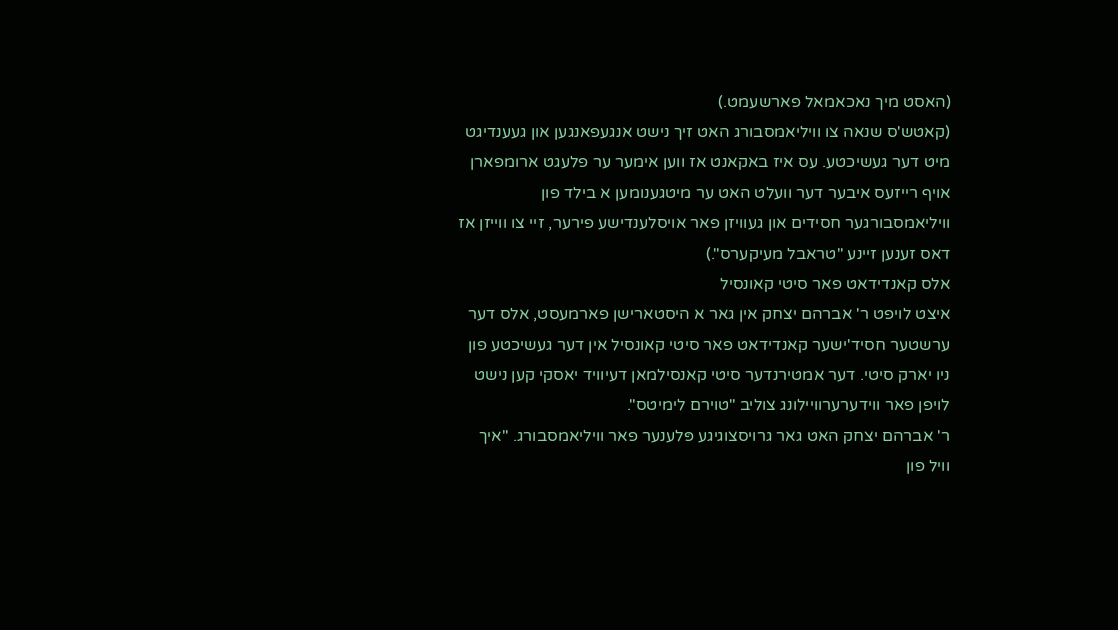(האסט מיך נאכאמאל פארשעמט.)
(קאטש'ס שנאה צו וויליאמסבורג האט זיך נישט אנגעפאנגען און געענדיגט מיט דער געשיכטע. עס איז באקאנט אז ווען אימער ער פלעגט ארומפארן אויף רייזעס איבער דער וועלט האט ער מיטגענומען א בילד פון וויליאמסבורגער חסידים און געוויזן פאר אויסלענדישע פירער, זיי צו ווייזן אז דאס זענען זיינע "טראבל מעיקערס".)
אלס קאנדידאט פאר סיטי קאונסיל
איצט לויפט ר' אברהם יצחק אין גאר א היסטארישן פארמעסט, אלס דער ערשטער חסיד'ישער קאנדידאט פאר סיטי קאונסיל אין דער געשיכטע פון ניו יארק סיטי. דער אמטירנדער סיטי קאנסילמאן דעיוויד יאסקי קען נישט לויפן פאר ווידערערוויילונג צוליב "טוירם לימיטס".
ר' אברהם יצחק האט גאר גרויסצוגיגע פּלענער פאר וויליאמסבורג. "איך וויל פון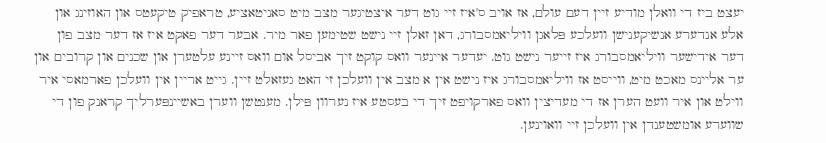יעצט ביז די וואלן מודיע זיין דעם עולם, אז אויב ס'איז זיי גוט דער איצטיגער מצב מיט סאניטאציע, טראפיק טיקעטס און האוזינג און אלע אנדערע אנשיקענישן וועלכע פּלאגן וויליאמסבורג, דאן זאלן זיי נישט שטימען פאר מיר. אבער דער פאקט איז אז דער מצב פון דער אידישער וויליאמסבורג איז זייער נישט גוט. יעדער איינער וואס קוקט זיך אביסל אום וואס זיינע עלטערן און שכנים און קרובים און ער אליינס מאכט מיט, ווייסט אז וויליאמסבורג איז נישט אין א מצב אין וועלכן זי האט געזאלט זיין. גייט אריין אין וועלכן פארמאסי איר ווילט און איר וועט הערן אז די מעדיצין וואס פארקויפט זיך די בעסטע איז נערוון פּילן. מענטשן ווערן באשיינפּערליך קראנק פון די שווערע אומשטענדן אין וועלכן זיי וואוינען.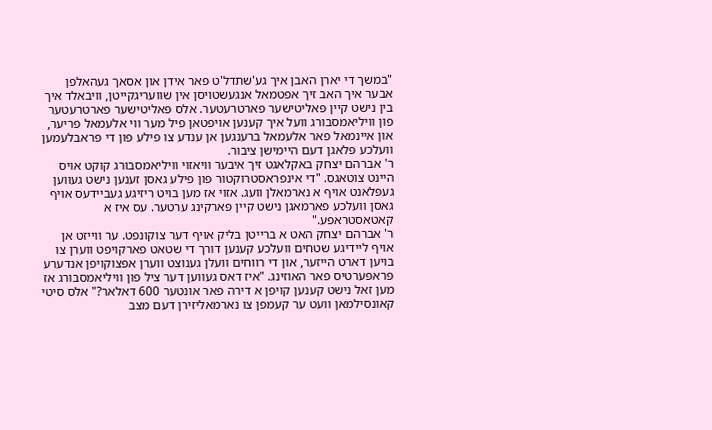"במשך די יארן האבן איך גע'שתדל'ט פאר אידן און אסאך געהאלפן אבער איך האב זיך אפטמאל אנגעשטויסן אין שוועריגקייטן, וויבאלד איך בין נישט קיין פּאליטישער פארטרעטער. אלס פּאליטישער פארטרעטער פון וויליאמסבורג וועל איך קענען אויפטאן פיל מער ווי אלעמאל פריער, און איינמאל פאר אלעמאל ברענגען אן ענדע צו פילע פון די פּראבלעמען וועלכע פּלאגן דעם היימישן ציבור.
ר' אברהם יצחק באקלאגט זיך איבער וויאזוי וויליאמסבורג קוקט אויס היינט צוטאגס. "די אינפראסטרוקטור פון פילע גאסן זענען נישט געווען געפּלאנט אויף א נארמאלן וועג. אזוי אז מען בויט ריזיגע געביידעס אויף גאסן וועלכע פארמאגן נישט קיין פּארקינג ערטער. עס איז א קאטאסטראפע."
ר' אברהם יצחק האט א ברייטן בליק אויף דער צוקונפט. ער ווייזט אן אויף ליידיגע שטחים וועלכע קענען דורך די שטאט פארקויפט ווערן צו בויען דארט הייזער, און די רווחים וועלן גענוצט ווערן אפּצוקויפן אנדערע פּראפּערטיס פאר האוזינג. "איז דאס געווען דער ציל פון וויליאמסבורג אז מען זאל נישט קענען קויפן א דירה פאר אונטער 600 דאלאר?" אלס סיטי קאונסילמאן וועט ער קעמפן צו נארמאליזירן דעם מצב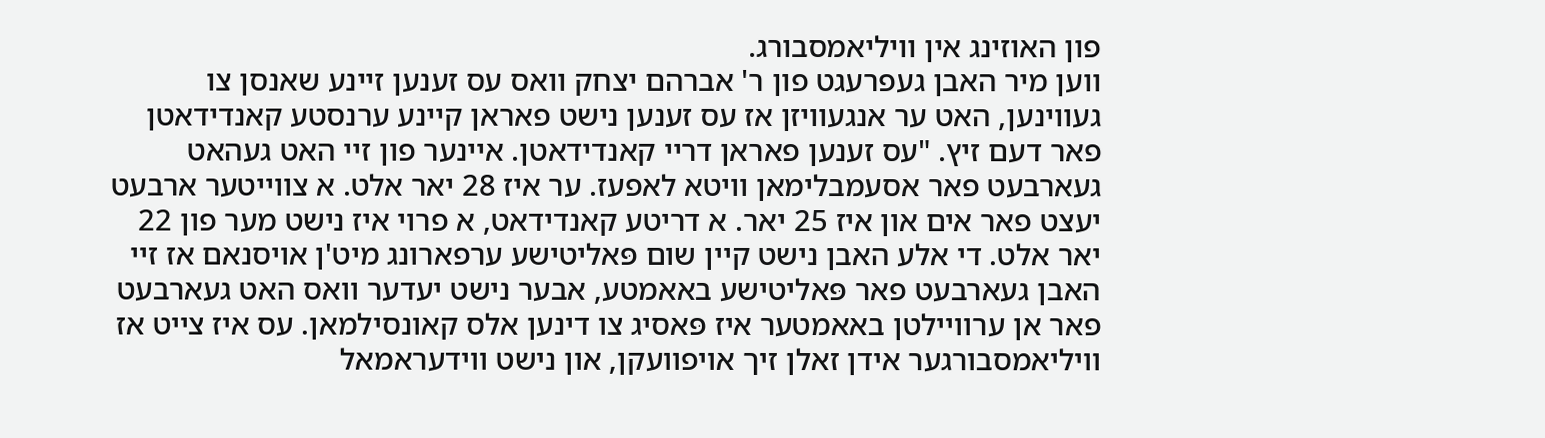פון האוזינג אין וויליאמסבורג.
ווען מיר האבן געפרעגט פון ר' אברהם יצחק וואס עס זענען זיינע שאנסן צו געווינען, האט ער אנגעוויזן אז עס זענען נישט פאראן קיינע ערנסטע קאנדידאטן פאר דעם זיץ. "עס זענען פאראן דריי קאנדידאטן. איינער פון זיי האט געהאט געארבעט פאר אסעמבלימאן וויטא לאפעז. ער איז 28 יאר אלט. א צווייטער ארבעט יעצט פאר אים און איז 25 יאר. א דריטע קאנדידאט, א פרוי איז נישט מער פון 22 יאר אלט. די אלע האבן נישט קיין שום פּאליטישע ערפארונג מיט'ן אויסנאם אז זיי האבן געארבעט פאר פּאליטישע באאמטע, אבער נישט יעדער וואס האט געארבעט פאר אן ערוויילטן באאמטער איז פּאסיג צו דינען אלס קאונסילמאן. עס איז צייט אז וויליאמסבורגער אידן זאלן זיך אויפוועקן, און נישט ווידעראמאל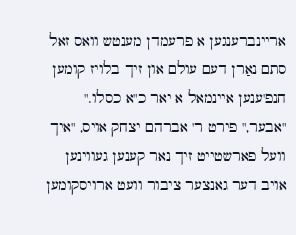אריינברענגען א פרעמדן מענטש וואס זאל סתם נאַרן דעם עולם און זיך בלויז קומען חנפ'ענען איינמאל א יאר כ"א כסלו."
"אבער," פירט ר' אברהם יצחק אויס, "איך וועל פארשטייט זיך נאר קענען געווינען אויב דער גאנצער ציבור וועט ארויסקומען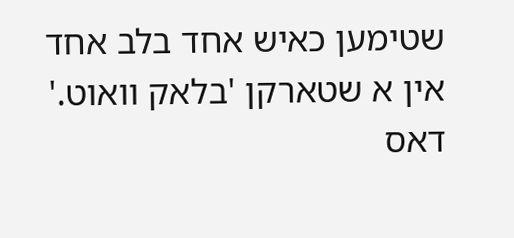שטימען כאיש אחד בלב אחד אין א שטארקן 'בלאק וואוט.' דאס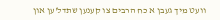וועט מיך געבן א כח הרבים צו קענען שתדל'ען און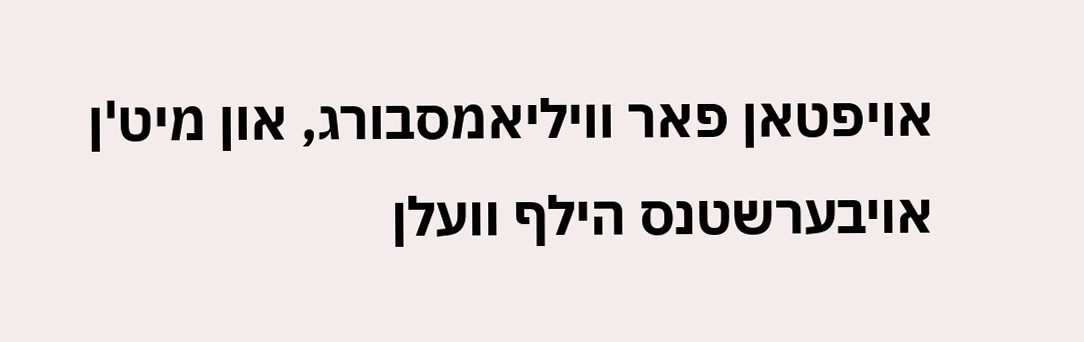אויפטאן פאר וויליאמסבורג, און מיט'ן אויבערשטנס הילף וועלן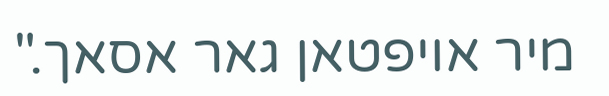מיר אויפטאן גאר אסאך."